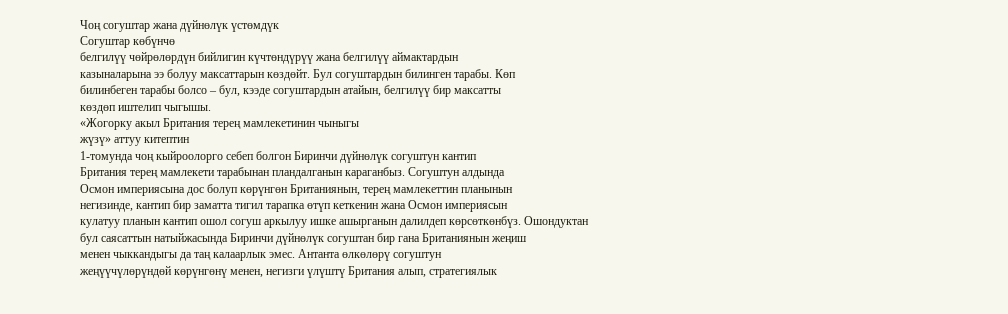Чоң согуштар жана дүйнөлүк үстөмдүк
Согуштар көбүнчө
белгилүү чөйрөлөрдүн бийлигин күчтөндүрүү жана белгилүү аймактардын
казыналарына ээ болуу максаттарын көздөйт. Бул согуштардын билинген тарабы. Көп
билинбеген тарабы болсо – бул, кээде согуштардын атайын, белгилүү бир максатты
көздөп иштелип чыгышы.
«Жогорку акыл Британия терең мамлекетинин чыныгы
жүзү» аттуу китептин
1-томунда чоң кыйроолорго себеп болгон Биринчи дүйнөлүк согуштун кантип
Британия терең мамлекети тарабынан пландалганын караганбыз. Согуштун алдында
Осмон империясына дос болуп көрүнгөн Британиянын, терең мамлекеттин планынын
негизинде, кантип бир заматта тигил тарапка өтүп кеткенин жана Осмон империясын
кулатуу планын кантип ошол согуш аркылуу ишке ашырганын далилдеп көрсөткөнбүз. Ошондуктан
бул саясаттын натыйжасында Биринчи дүйнөлүк согуштан бир гана Британиянын жеңиш
менен чыккандыгы да таң калаарлык эмес. Антанта өлкөлөрү согуштун
жеңүүчүлөрүндөй көрүнгөнү менен, негизги үлүштү Британия алып, стратегиялык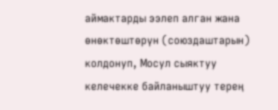аймактарды ээлеп алган жана өнөктөштөрүн (союздаштарын) колдонуп, Мосул сыяктуу
келечекке байланыштуу терең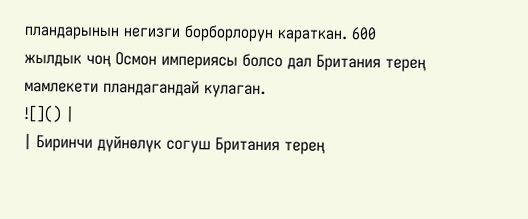пландарынын негизги борборлорун караткан. 600
жылдык чоң Осмон империясы болсо дал Британия терең мамлекети пландагандай кулаган.
![]() |
| Биринчи дүйнөлүк согуш Британия терең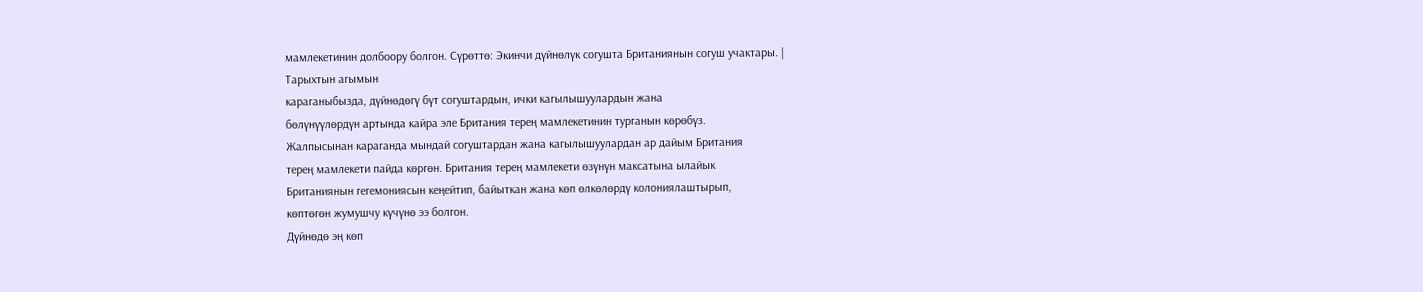мамлекетинин долбоору болгон. Сүрөттө: Экинчи дүйнөлүк согушта Британиянын согуш учактары. |
Тарыхтын агымын
караганыбызда, дүйнөдөгү бүт согуштардын, ички кагылышуулардын жана
бөлүнүүлөрдүн артында кайра эле Британия терең мамлекетинин турганын көрөбүз.
Жалпысынан караганда мындай согуштардан жана кагылышуулардан ар дайым Британия
терең мамлекети пайда көргөн. Британия терең мамлекети өзүнүн максатына ылайык
Британиянын гегемониясын кеңейтип, байыткан жана көп өлкөлөрдү колониялаштырып,
көптөгөн жумушчу күчүнө ээ болгон.
Дүйнөдө эң көп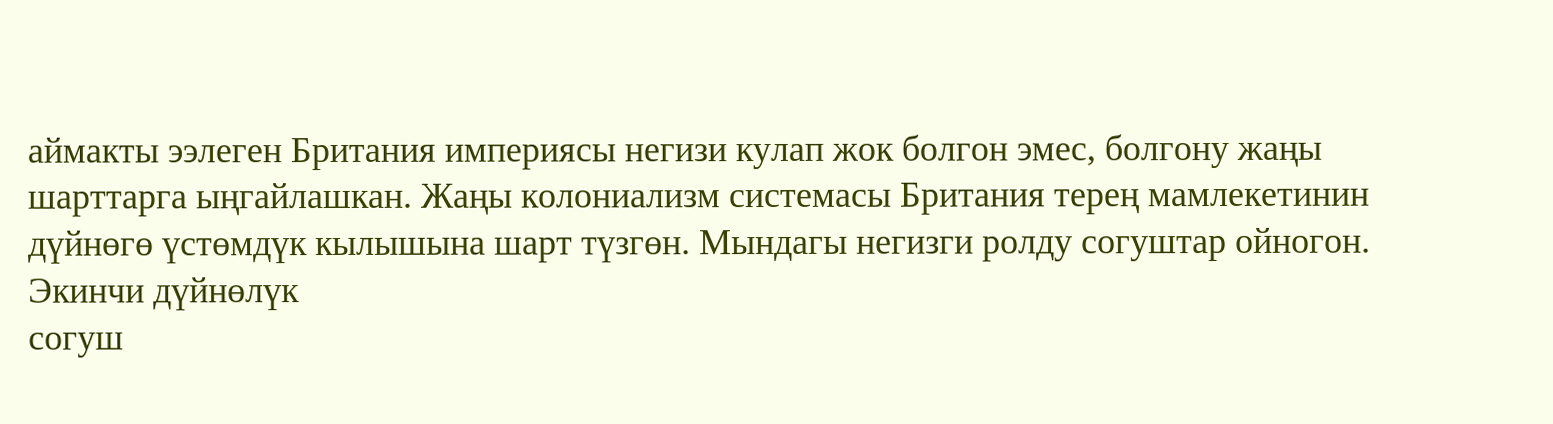аймакты ээлеген Британия империясы негизи кулап жок болгон эмес, болгону жаңы
шарттарга ыңгайлашкан. Жаңы колониализм системасы Британия терең мамлекетинин
дүйнөгө үстөмдүк кылышына шарт түзгөн. Мындагы негизги ролду согуштар ойногон.
Экинчи дүйнөлүк
согуш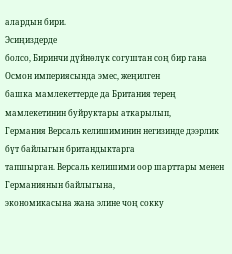алардын бири.
Эсиңиздерде
болсо, Биринчи дүйнөлүк согуштан соң бир гана Осмон империясында эмес, жеңилген
башка мамлекеттерде да Британия терең мамлекетинин буйруктары аткарылып,
Германия Версаль келишиминин негизинде дээрлик бүт байлыгын британдыктарга
тапшырган. Версаль келишими оор шарттары менен Германиянын байлыгына,
экономикасына жана элине чоң сокку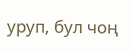уруп, бул чоң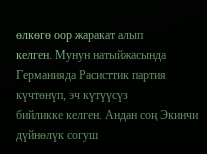өлкөгө оор жаракат алып
келген. Мунун натыйжасында Германияда Расисттик партия күчтөнүп, эч күтүүсүз
бийликке келген. Андан соң Экинчи дүйнөлүк согуш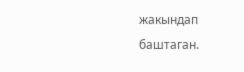жакындап баштаган.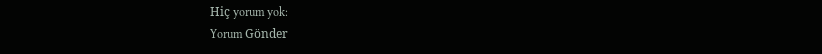Hiç yorum yok:
Yorum Gönder